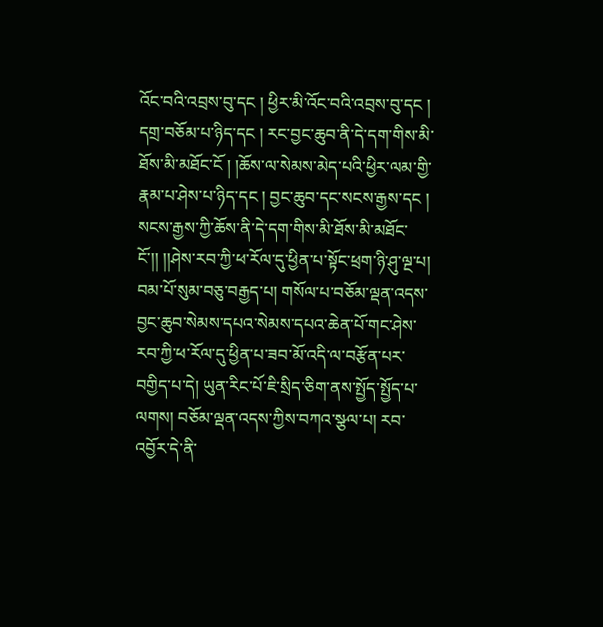འོང་བའི་འབྲས་བུ་དང ། ཕྱིར་མི་འོང་བའི་འབྲས་བུ་དང ། དགྲ་བཅོམ་པ་ཉིད་དང ། རང་བྱང་ཆུབ་ནི་དེ་དག་གིས་མི་ཐོས་མི་མཐོང་ངོ ། །ཆོས་ལ་སེམས་མེད་པའི་ཕྱིར་ལམ་གྱི་རྣམ་པ་ཤེས་པ་ཉིད་དང ། བྱང་ཆུབ་དང་སངས་རྒྱས་དང ། སངས་རྒྱས་ཀྱི་ཆོས་ནི་དེ་དག་གིས་མི་ཐོས་མི་མཐོང་ངོ་།། །།ཤེས་རབ་ཀྱི་ཕ་རོལ་དུ་ཕྱིན་པ་སྟོང་ཕྲག་ཉི་ཤུ་ལྔ་པ། བམ་པོ་སུམ་བཅུ་བརྒྱད་པ། གསོལ་པ་བཅོམ་ལྡན་འདས་བྱང་ཆུབ་སེམས་དཔའ་སེམས་དཔའ་ཆེན་པོ་གང་ཤེས་རབ་ཀྱི་ཕ་རོལ་དུ་ཕྱིན་པ་ཟབ་མོ་འདི་ལ་བརྩོན་པར་བགྱིད་པ་དེ། ཡུན་རིང་པོ་ཇི་སྲིད་ཅིག་ནས་སྤྱོད་སྤྱོད་པ་ལགས། བཅོམ་ལྡན་འདས་ཀྱིས་བཀའ་སྩལ་པ། རབ་འབྱོར་དེ་ནི་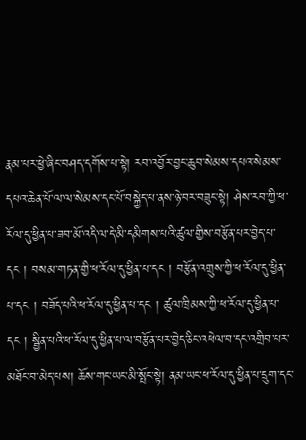རྣམ་པར་ཕྱེ་ཞིང་བཤད་དགོས་པ་སྟེ། རབ་འབྱོར་བྱང་ཆུབ་སེམས་དཔའ་སེམས་དཔའ་ཆེན་པོ་ལ་ལ་སེམས་དང་པོ་བསྐྱེད་པ་ནས་ཉེ་བར་བཟུང་སྟེ། ཤེས་རབ་ཀྱི་ཕ་རོལ་དུ་ཕྱིན་པ་ཟབ་མོ་འདི་ལ་དེ་མི་དམིགས་པའི་ཚུལ་གྱིས་བརྩོན་པར་བྱེད་པ་དང ། བསམ་གཏན་གྱི་ཕ་རོལ་དུ་ཕྱིན་པ་དང ། བརྩོན་འགྲུས་ཀྱི་ཕ་རོལ་དུ་ཕྱིན་པ་དང ། བཟོད་པའི་ཕ་རོལ་དུ་ཕྱིན་པ་དང ། ཚུལ་ཁྲིམས་ཀྱི་ཕ་རོལ་དུ་ཕྱིན་པ་དང ། སྦྱིན་པའི་ཕ་རོལ་དུ་ཕྱིན་པ་ལ་བརྩོན་པར་བྱེད་ཅིང་འཕེལ་བ་དང་འགྲིབ་པར་མཐོང་བ་མེད་པས། ཆོས་གང་ཡང་མི་སྤོང་སྟེ། ནམ་ཡང་ཕ་རོལ་དུ་ཕྱིན་པ་དྲུག་དང་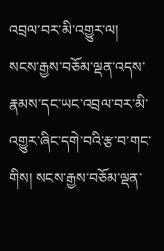འབྲལ་བར་མི་འགྱུར་ལ། སངས་རྒྱས་བཅོམ་ལྡན་འདས་རྣམས་དང་ཡང་འབྲལ་བར་མི་འགྱུར་ཞིང་དགེ་བའི་རྩ་བ་གང་གིས། སངས་རྒྱས་བཅོམ་ལྡན་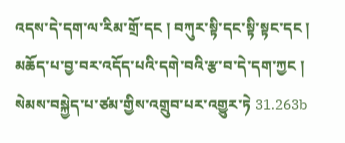འདས་དེ་དག་ལ་རིམ་གྲོ་དང ། བཀུར་སྟི་དང་སྟི་སྟང་དང ། མཆོད་པ་བྱ་བར་འདོད་པའི་དགེ་བའི་རྩ་བ་དེ་དག་ཀྱང ། སེམས་བསྐྱེད་པ་ཙམ་གྱིས་འགྲུབ་པར་འགྱུར་ཏེ 31.263b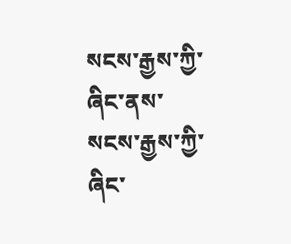སངས་རྒྱས་ཀྱི་ཞིང་ནས་སངས་རྒྱས་ཀྱི་ཞིང་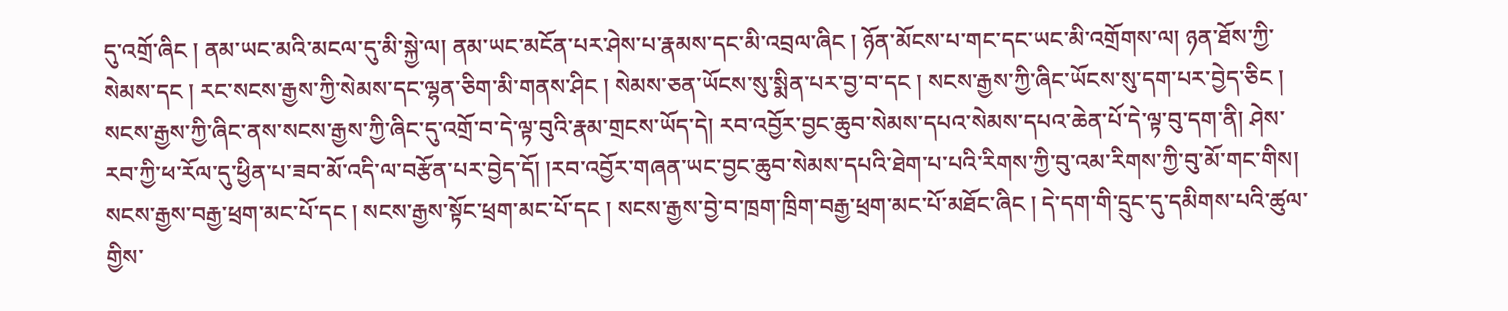དུ་འགྲོ་ཞིང ། ནམ་ཡང་མའི་མངལ་དུ་མི་སྐྱེ་ལ། ནམ་ཡང་མངོན་པར་ཤེས་པ་རྣམས་དང་མི་འབྲལ་ཞིང ། ཉོན་མོངས་པ་གང་དང་ཡང་མི་འགྲོགས་ལ། ཉན་ཐོས་ཀྱི་སེམས་དང ། རང་སངས་རྒྱས་ཀྱི་སེམས་དང་ལྷན་ཅིག་མི་གནས་ཤིང ། སེམས་ཅན་ཡོངས་སུ་སྨིན་པར་བྱ་བ་དང ། སངས་རྒྱས་ཀྱི་ཞིང་ཡོངས་སུ་དག་པར་བྱེད་ཅིང ། སངས་རྒྱས་ཀྱི་ཞིང་ནས་སངས་རྒྱས་ཀྱི་ཞིང་དུ་འགྲོ་བ་དེ་ལྟ་བུའི་རྣམ་གྲངས་ཡོད་དེ། རབ་འབྱོར་བྱང་ཆུབ་སེམས་དཔའ་སེམས་དཔའ་ཆེན་པོ་དེ་ལྟ་བུ་དག་ནི། ཤེས་རབ་ཀྱི་ཕ་རོལ་དུ་ཕྱིན་པ་ཟབ་མོ་འདི་ལ་བརྩོན་པར་བྱེད་དོ། །རབ་འབྱོར་གཞན་ཡང་བྱང་ཆུབ་སེམས་དཔའི་ཐེག་པ་པའི་རིགས་ཀྱི་བུ་འམ་རིགས་ཀྱི་བུ་མོ་གང་གིས། སངས་རྒྱས་བརྒྱ་ཕྲག་མང་པོ་དང ། སངས་རྒྱས་སྟོང་ཕྲག་མང་པོ་དང ། སངས་རྒྱས་བྱེ་བ་ཁྲག་ཁྲིག་བརྒྱ་ཕྲག་མང་པོ་མཐོང་ཞིང ། དེ་དག་གི་དྲུང་དུ་དམིགས་པའི་ཚུལ་གྱིས་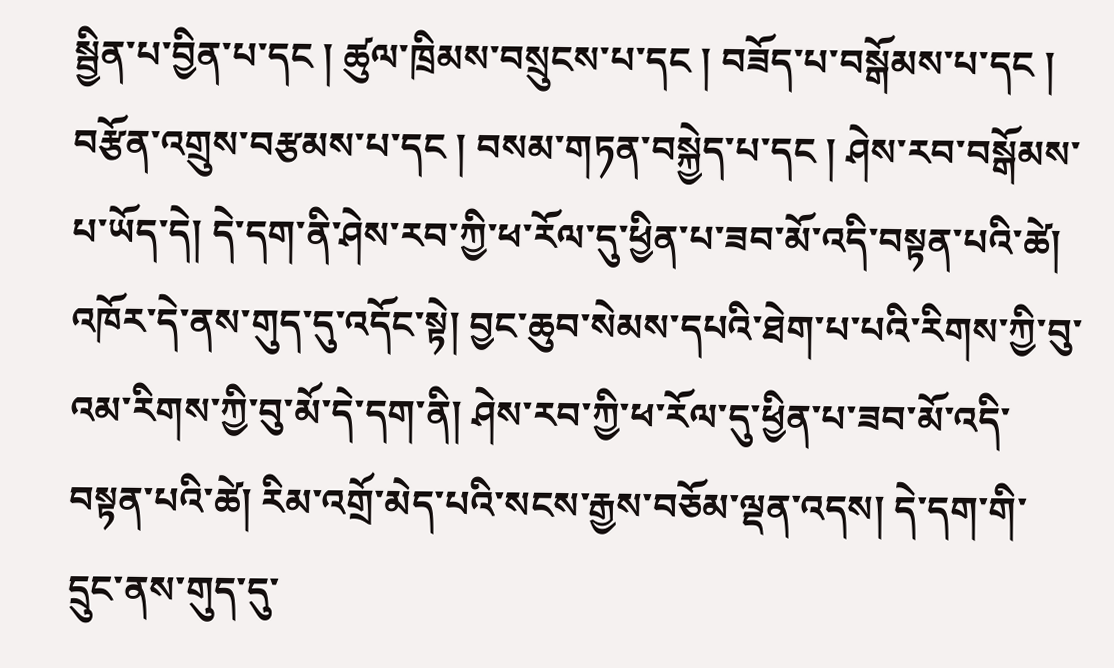སྦྱིན་པ་བྱིན་པ་དང ། ཚུལ་ཁྲིམས་བསྲུངས་པ་དང ། བཟོད་པ་བསྒོམས་པ་དང ། བརྩོན་འགྲུས་བརྩམས་པ་དང ། བསམ་གཏན་བསྐྱེད་པ་དང ། ཤེས་རབ་བསྒོམས་པ་ཡོད་དེ། དེ་དག་ནི་ཤེས་རབ་ཀྱི་ཕ་རོལ་དུ་ཕྱིན་པ་ཟབ་མོ་འདི་བསྟན་པའི་ཚེ། འཁོར་དེ་ནས་གུད་དུ་འདོང་སྟེ། བྱང་ཆུབ་སེམས་དཔའི་ཐེག་པ་པའི་རིགས་ཀྱི་བུ་འམ་རིགས་ཀྱི་བུ་མོ་དེ་དག་ནི། ཤེས་རབ་ཀྱི་ཕ་རོལ་དུ་ཕྱིན་པ་ཟབ་མོ་འདི་བསྟན་པའི་ཚེ། རིམ་འགྲོ་མེད་པའི་སངས་རྒྱས་བཅོམ་ལྡན་འདས། དེ་དག་གི་དྲུང་ནས་གུད་དུ་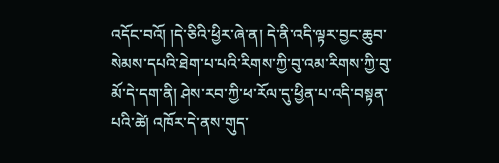འདོང་བའོ། །དེ་ཅིའི་ཕྱིར་ཞེ་ན། དེ་ནི་འདི་ལྟར་བྱང་ཆུབ་སེམས་དཔའི་ཐེག་པ་པའི་རིགས་ཀྱི་བུ་འམ་རིགས་ཀྱི་བུ་མོ་དེ་དག་ནི། ཤེས་རབ་ཀྱི་ཕ་རོལ་དུ་ཕྱིན་པ་འདི་བསྟན་པའི་ཚེ། འཁོར་དེ་ནས་གུད་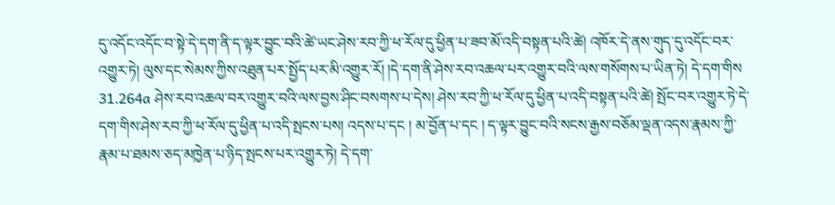དུ་འདོང་འདོང་བ་སྟེ་དེ་དག་ནི་ད་ལྟར་བྱུང་བའི་ཚེ་ཡང་ཤེས་རབ་ཀྱི་ཕ་རོལ་དུ་ཕྱིན་པ་ཟབ་མོ་འདི་བསྟན་པའི་ཚེ། འཁོར་དེ་ནས་གུད་དུ་འདོང་བར་འགྱུར་ཏེ། ལུས་དང་སེམས་ཀྱིས་འཐུན་པར་སྤྱོད་པར་མི་འགྱུར་རོ། །དེ་དག་ནི་ཤེས་རབ་འཆལ་པར་འགྱུར་བའི་ལས་གསོགས་པ་ཡིན་ཏེ། དེ་དག་གིས 31.264a ཤེས་རབ་འཆལ་བར་འགྱུར་བའི་ལས་བྱས་ཤིང་བསགས་པ་དེས། ཤེས་རབ་ཀྱི་ཕ་རོལ་དུ་ཕྱིན་པ་འདི་བསྟན་པའི་ཚེ། སྤོང་བར་འགྱུར་ཏེ་དེ་དག་གིས་ཤེས་རབ་ཀྱི་ཕ་རོལ་དུ་ཕྱིན་པ་འདི་སྤངས་པས། འདས་པ་དང ། མ་བྱོན་པ་དང ། ད་ལྟར་བྱུང་བའི་སངས་རྒྱས་བཅོམ་ལྡན་འདས་རྣམས་ཀྱི་རྣམ་པ་ཐམས་ཅད་མཁྱེན་པ་ཉིད་སྤངས་པར་འགྱུར་ཏེ། དེ་དག་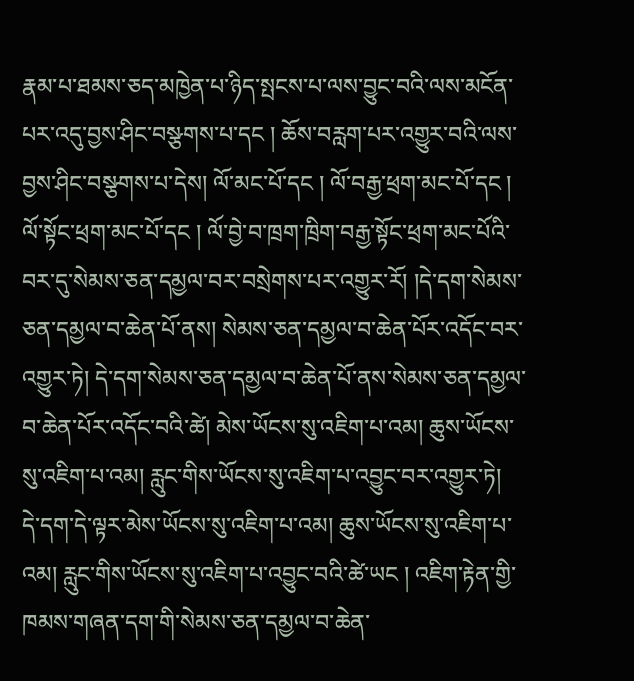རྣམ་པ་ཐམས་ཅད་མཁྱེན་པ་ཉིད་སྤངས་པ་ལས་བྱུང་བའི་ལས་མངོན་པར་འདུ་བྱས་ཤིང་བསྩགས་པ་དང ། ཆོས་བརླག་པར་འགྱུར་བའི་ལས་བྱས་ཤིང་བསྩགས་པ་དེས། ལོ་མང་པོ་དང ། ལོ་བརྒྱ་ཕྲག་མང་པོ་དང ། ལོ་སྟོང་ཕྲག་མང་པོ་དང ། ལོ་བྱེ་བ་ཁྲག་ཁྲིག་བརྒྱ་སྟོང་ཕྲག་མང་པོའི་བར་དུ་སེམས་ཅན་དམྱལ་བར་བསྲེགས་པར་འགྱུར་རོ། །དེ་དག་སེམས་ཅན་དམྱལ་བ་ཆེན་པོ་ནས། སེམས་ཅན་དམྱལ་བ་ཆེན་པོར་འདོང་བར་འགྱུར་ཏེ། དེ་དག་སེམས་ཅན་དམྱལ་བ་ཆེན་པོ་ནས་སེམས་ཅན་དམྱལ་བ་ཆེན་པོར་འདོང་བའི་ཚེ། མེས་ཡོངས་སུ་འཇིག་པ་འམ། ཆུས་ཡོངས་སུ་འཇིག་པ་འམ། རླུང་གིས་ཡོངས་སུ་འཇིག་པ་འབྱུང་བར་འགྱུར་ཏེ། དེ་དག་དེ་ལྟར་མེས་ཡོངས་སུ་འཇིག་པ་འམ། ཆུས་ཡོངས་སུ་འཇིག་པ་འམ། རླུང་གིས་ཡོངས་སུ་འཇིག་པ་འབྱུང་བའི་ཚེ་ཡང ། འཇིག་རྟེན་གྱི་ཁམས་གཞན་དག་གི་སེམས་ཅན་དམྱལ་བ་ཆེན་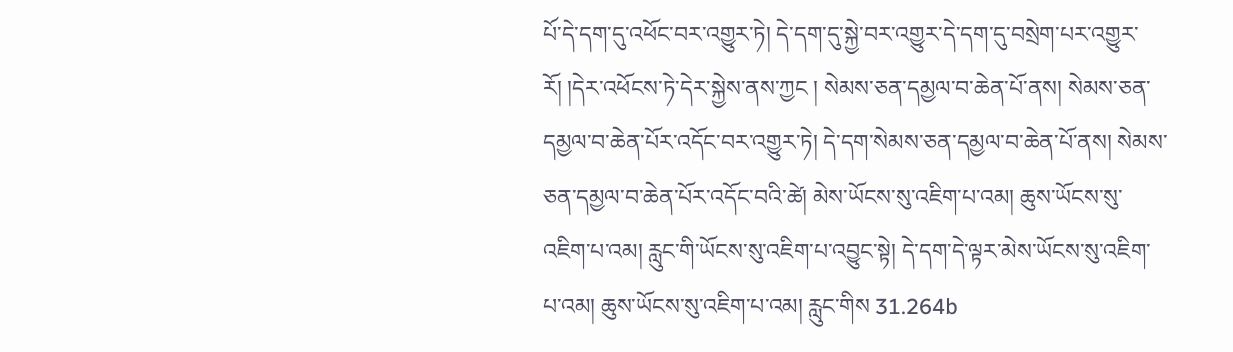པོ་དེ་དག་དུ་འཕོང་བར་འགྱུར་ཏེ། དེ་དག་དུ་སྐྱེ་བར་འགྱུར་དེ་དག་དུ་བསྲེག་པར་འགྱུར་རོ། །དེར་འཕོངས་ཏེ་དེར་སྐྱེས་ནས་ཀྱང ། སེམས་ཅན་དམྱལ་བ་ཆེན་པོ་ནས། སེམས་ཅན་དམྱལ་བ་ཆེན་པོར་འདོང་བར་འགྱུར་ཏེ། དེ་དག་སེམས་ཅན་དམྱལ་བ་ཆེན་པོ་ནས། སེམས་ཅན་དམྱལ་བ་ཆེན་པོར་འདོང་བའི་ཚེ། མེས་ཡོངས་སུ་འཇིག་པ་འམ། ཆུས་ཡོངས་སུ་འཇིག་པ་འམ། རླུང་གི་ཡོངས་སུ་འཇིག་པ་འབྱུང་སྟེ། དེ་དག་དེ་ལྟར་མེས་ཡོངས་སུ་འཇིག་པ་འམ། ཆུས་ཡོངས་སུ་འཇིག་པ་འམ། རླུང་གིས 31.264b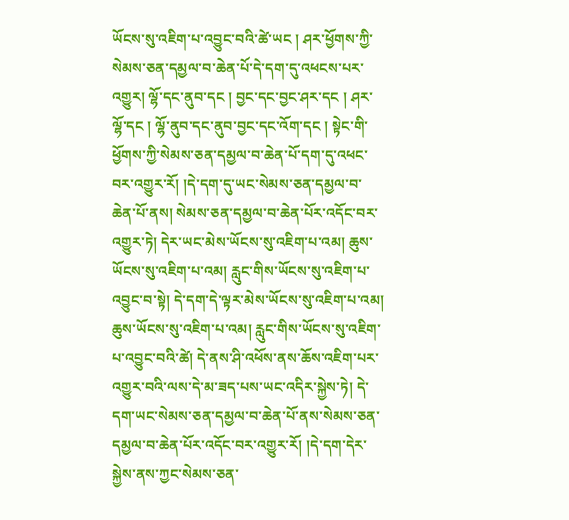ཡོངས་སུ་འཇིག་པ་འབྱུང་བའི་ཚེ་ཡང ། ཤར་ཕྱོགས་ཀྱི་སེམས་ཅན་དམྱལ་བ་ཆེན་པོ་དེ་དག་དུ་འཕངས་པར་འགྱུར། ལྷོ་དང་ནུབ་དང ། བྱང་དང་བྱང་ཤར་དང ། ཤར་ལྷོ་དང ། ལྷོ་ནུབ་དང་ནུབ་བྱང་དང་འོག་དང ། སྟེང་གི་ཕྱོགས་ཀྱི་སེམས་ཅན་དམྱལ་བ་ཆེན་པོ་དག་དུ་འཕང་བར་འགྱུར་རོ། །དེ་དག་དུ་ཡང་སེམས་ཅན་དམྱལ་བ་ཆེན་པོ་ནས། སེམས་ཅན་དམྱལ་བ་ཆེན་པོར་འདོང་བར་འགྱུར་ཏེ། དེར་ཡང་མེས་ཡོངས་སུ་འཇིག་པ་འམ། ཆུས་ཡོངས་སུ་འཇིག་པ་འམ། རླུང་གིས་ཡོངས་སུ་འཇིག་པ་འབྱུང་བ་སྟེ། དེ་དག་དེ་ལྟར་མེས་ཡོངས་སུ་འཇིག་པ་འམ། ཆུས་ཡོངས་སུ་འཇིག་པ་འམ། རླུང་གིས་ཡོངས་སུ་འཇིག་པ་འབྱུང་བའི་ཚེ། དེ་ནས་ཤི་འཕོས་ནས་ཆོས་འཇིག་པར་འགྱུར་བའི་ལས་དེ་མ་ཟད་པས་ཡང་འདིར་སྐྱེས་ཏེ། དེ་དག་ཡང་སེམས་ཅན་དམྱལ་བ་ཆེན་པོ་ནས་སེམས་ཅན་དམྱལ་བ་ཆེན་པོར་འདོང་བར་འགྱུར་རོ། །དེ་དག་དེར་སྐྱེས་ནས་ཀྱང་སེམས་ཅན་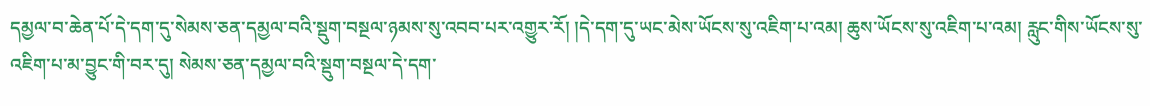དམྱལ་བ་ཆེན་པོ་དེ་དག་དུ་སེམས་ཅན་དམྱལ་བའི་སྡུག་བསྔལ་ཉམས་སུ་འབབ་པར་འགྱུར་རོ། །དེ་དག་དུ་ཡང་མེས་ཡོངས་སུ་འཇིག་པ་འམ། ཆུས་ཡོངས་སུ་འཇིག་པ་འམ། རླུང་གིས་ཡོངས་སུ་འཇིག་པ་མ་བྱུང་གི་བར་དུ། སེམས་ཅན་དམྱལ་བའི་སྡུག་བསྔལ་དེ་དག་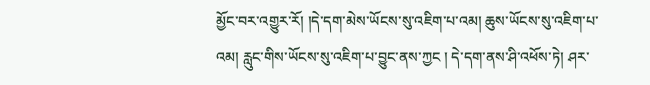མྱོང་བར་འགྱུར་རོ། །དེ་དག་མེས་ཡོངས་སུ་འཇིག་པ་འམ། ཆུས་ཡོངས་སུ་འཇིག་པ་འམ། རླུང་གིས་ཡོངས་སུ་འཇིག་པ་བྱུང་ནས་ཀྱང ། དེ་དག་ནས་ཤི་འཕོས་ཏེ། ཤར་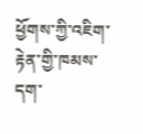ཕྱོགས་ཀྱི་འཇིག་རྟེན་གྱི་ཁམས་དག་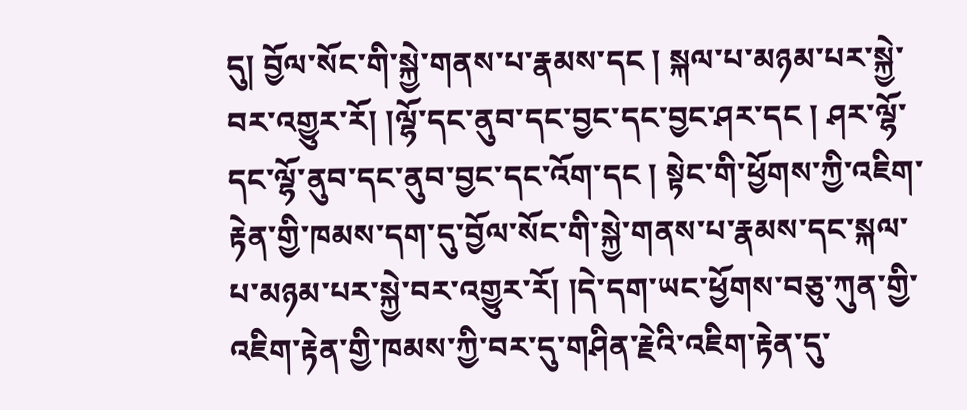དུ། བྱོལ་སོང་གི་སྐྱེ་གནས་པ་རྣམས་དང ། སྐལ་པ་མཉམ་པར་སྐྱེ་བར་འགྱུར་རོ། །ལྷོ་དང་ནུབ་དང་བྱང་དང་བྱང་ཤར་དང ། ཤར་ལྷོ་དང་ལྷོ་ནུབ་དང་ནུབ་བྱང་དང་འོག་དང ། སྟེང་གི་ཕྱོགས་ཀྱི་འཇིག་རྟེན་གྱི་ཁམས་དག་དུ་བྱོལ་སོང་གི་སྐྱེ་གནས་པ་རྣམས་དང་སྐལ་པ་མཉམ་པར་སྐྱེ་བར་འགྱུར་རོ། །དེ་དག་ཡང་ཕྱོགས་བཅུ་ཀུན་གྱི་འཇིག་རྟེན་གྱི་ཁམས་ཀྱི་བར་དུ་གཤིན་རྗེའི་འཇིག་རྟེན་དུ་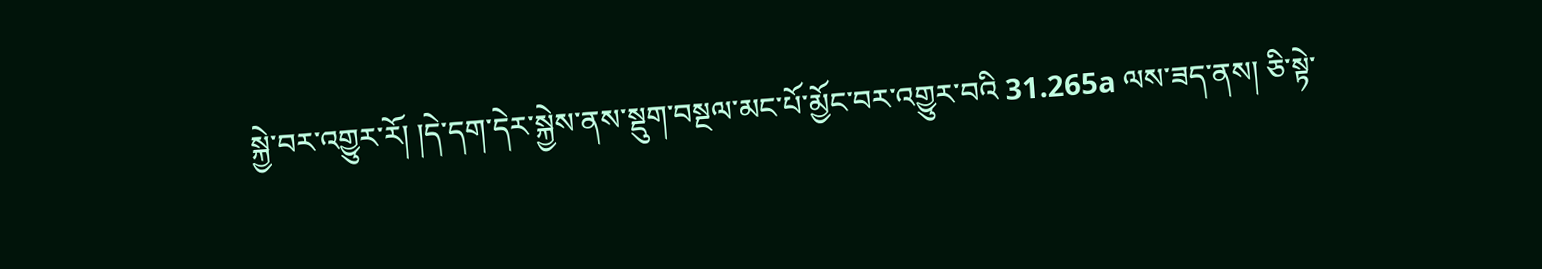སྐྱེ་བར་འགྱུར་རོ། །དེ་དག་དེར་སྐྱེས་ནས་སྡུག་བསྔལ་མང་པོ་མྱོང་བར་འགྱུར་བའི 31.265a ལས་ཟད་ནས། ཅི་སྟེ་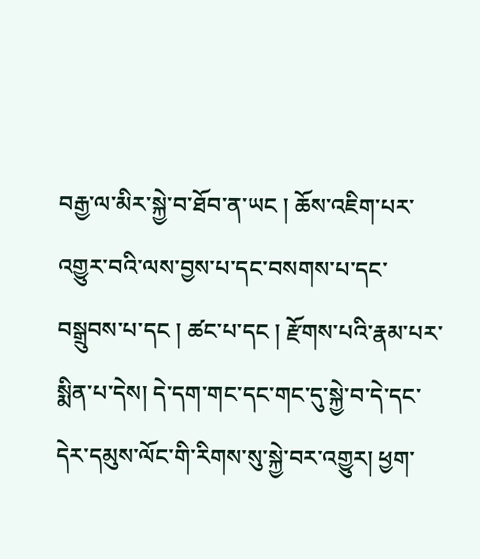བརྒྱ་ལ་མིར་སྐྱེ་བ་ཐོབ་ན་ཡང ། ཆོས་འཇིག་པར་འགྱུར་བའི་ལས་བྱས་པ་དང་བསགས་པ་དང་བསྒྲུབས་པ་དང ། ཚང་པ་དང ། རྫོགས་པའི་རྣམ་པར་སྨིན་པ་དེས། དེ་དག་གང་དང་གང་དུ་སྐྱེ་བ་དེ་དང་དེར་དམུས་ལོང་གི་རིགས་སུ་སྐྱེ་བར་འགྱུར། ཕྱག་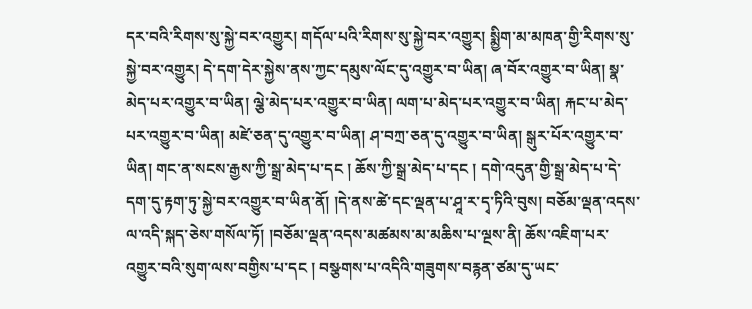དར་བའི་རིགས་སུ་སྐྱེ་བར་འགྱུར། གདོལ་པའི་རིགས་སུ་སྐྱེ་བར་འགྱུར། སྨྱིག་མ་མཁན་གྱི་རིགས་སུ་སྐྱེ་བར་འགྱུར། དེ་དག་དེར་སྐྱེས་ནས་ཀྱང་དམུས་ལོང་དུ་འགྱུར་བ་ཡིན། ཞ་བོར་འགྱུར་བ་ཡིན། སྣ་མེད་པར་འགྱུར་བ་ཡིན། ལྕེ་མེད་པར་འགྱུར་བ་ཡིན། ལག་པ་མེད་པར་འགྱུར་བ་ཡིན། རྐང་པ་མེད་པར་འགྱུར་བ་ཡིན། མཛེ་ཅན་དུ་འགྱུར་བ་ཡིན། ཤ་བཀྲ་ཅན་དུ་འགྱུར་བ་ཡིན། སྒུར་པོར་འགྱུར་བ་ཡིན། གང་ན་སངས་རྒྱས་ཀྱི་སྒྲ་མེད་པ་དང ། ཆོས་ཀྱི་སྒྲ་མེད་པ་དང ། དགེ་འདུན་གྱི་སྒྲ་མེད་པ་དེ་དག་དུ་རྟག་ཏུ་སྐྱེ་བར་འགྱུར་བ་ཡིན་ནོ། །དེ་ནས་ཚེ་དང་ལྡན་པ་ཤཱ་ར་དྭ་ཏིའི་བུས། བཅོམ་ལྡན་འདས་ལ་འདི་སྐད་ཅེས་གསོལ་ཏོ། །བཅོམ་ལྡན་འདས་མཚམས་མ་མཆིས་པ་ལྔས་ནི། ཆོས་འཇིག་པར་འགྱུར་བའི་སུག་ལས་བགྱིས་པ་དང ། བསྩགས་པ་འདིའི་གཟུགས་བརྙན་ཙམ་དུ་ཡང་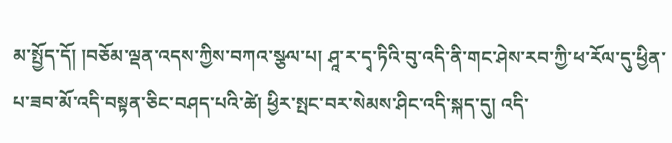མ་སྤྱོད་དོ། །བཅོམ་ལྡན་འདས་ཀྱིས་བཀའ་སྩལ་པ། ཤཱ་ར་དྭ་ཏིའི་བུ་འདི་ནི་གང་ཤེས་རབ་ཀྱི་ཕ་རོལ་དུ་ཕྱིན་པ་ཟབ་མོ་འདི་བསྟན་ཅིང་བཤད་པའི་ཚེ། ཕྱིར་སྤང་བར་སེམས་ཤིང་འདི་སྐད་དུ། འདི་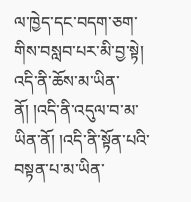ལ་ཁྱེད་དང་བདག་ཅག་གིས་བསླབ་པར་མི་བྱ་སྟེ། འདི་ནི་ཆོས་མ་ཡིན་ནོ། །འདི་ནི་འདུལ་བ་མ་ཡིན་ནོ། །འདི་ནི་སྟོན་པའི་བསྟན་པ་མ་ཡིན་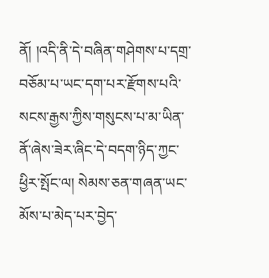ནོ། །འདི་ནི་དེ་བཞིན་གཤེགས་པ་དགྲ་བཅོམ་པ་ཡང་དག་པར་རྫོགས་པའི་སངས་རྒྱས་ཀྱིས་གསུངས་པ་མ་ཡིན་ནོ་ཞེས་ཟེར་ཞིང་དེ་བདག་ཉིད་ཀྱང་ཕྱིར་སྤོང་ལ། སེམས་ཅན་གཞན་ཡང་མོས་པ་མེད་པར་བྱེད་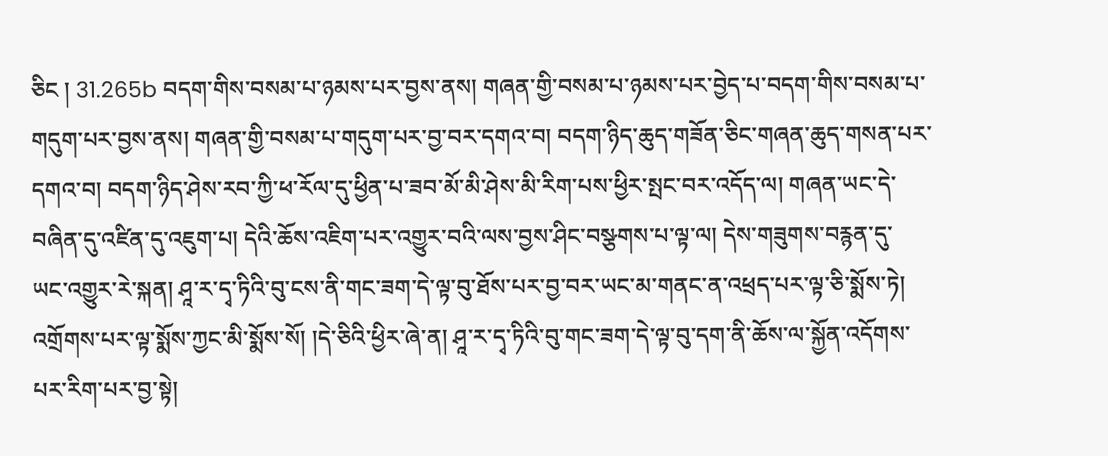ཅིང ། 31.265b བདག་གིས་བསམ་པ་ཉམས་པར་བྱས་ནས། གཞན་གྱི་བསམ་པ་ཉམས་པར་བྱེད་པ་བདག་གིས་བསམ་པ་གདུག་པར་བྱས་ནས། གཞན་གྱི་བསམ་པ་གདུག་པར་བྱ་བར་དགའ་བ། བདག་ཉིད་ཆུད་གཟོན་ཅིང་གཞན་ཆུད་གསན་པར་དགའ་བ། བདག་ཉིད་ཤེས་རབ་ཀྱི་ཕ་རོལ་དུ་ཕྱིན་པ་ཟབ་མོ་མི་ཤེས་མི་རིག་པས་ཕྱིར་སྤང་བར་འདོད་ལ། གཞན་ཡང་དེ་བཞིན་དུ་འཛིན་དུ་འཇུག་པ། དེའི་ཆོས་འཇིག་པར་འགྱུར་བའི་ལས་བྱས་ཤིང་བསྩགས་པ་ལྟ་ལ། དེས་གཟུགས་བརྙན་དུ་ཡང་འགྱུར་རེ་སྐན། ཤཱ་ར་དྭ་ཏིའི་བུ་ངས་ནི་གང་ཟག་དེ་ལྟ་བུ་ཐོས་པར་བྱ་བར་ཡང་མ་གནང་ན་འཕྲད་པར་ལྟ་ཅི་སྨོས་ཏེ། འགྲོགས་པར་ལྟ་སྨོས་ཀྱང་མི་སྨོས་སོ། །དེ་ཅིའི་ཕྱིར་ཞེ་ན། ཤཱ་ར་དྭ་ཏིའི་བུ་གང་ཟག་དེ་ལྟ་བུ་དག་ནི་ཆོས་ལ་སྐྱོན་འདོགས་པར་རིག་པར་བྱ་སྟེ།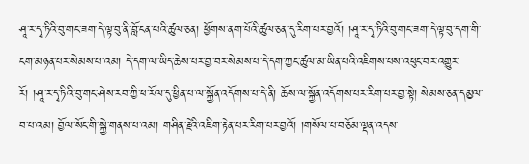ཤཱ་ར་དྭ་ཏིའི་བུ་གང་ཟག་དེ་ལྟ་བུ་ནི་བློ་ངན་པའི་ཚུལ་ཅན། ཕྱོགས་ནག་པོའི་ཚུལ་ཅན་དུ་རིག་པར་བྱའོ། །ཤཱ་ར་དྭ་ཏིའི་བུ་གང་ཟག་དེ་ལྟ་བུ་དག་གི་ངག་མཉན་པར་སེམས་པ་འམ། དེ་དག་ལ་ཡིད་ཆེས་པར་བྱ་བར་སེམས་པ་དེ་དག་ཀྱང་ཚུལ་མ་ཡིན་པའི་འཇིགས་པས་འཕུང་བར་འགྱུར་རོ། །ཤཱ་ར་དྭ་ཏིའི་བུ་གང་ཤེས་རབ་ཀྱི་ཕ་རོལ་དུ་ཕྱིན་པ་ལ་སྐྱོན་འདོགས་པ་དེ་ནི། ཆོས་ལ་སྐྱོན་འདོགས་པར་རིག་པར་བྱ་སྟེ། སེམས་ཅན་དམྱལ་བ་པ་འམ། བྱོལ་སོང་གི་སྐྱེ་གནས་པ་འམ། གཤིན་རྗེའི་འཇིག་རྟེན་པར་རིག་པར་བྱའོ། །གསོལ་པ་བཅོམ་ལྡན་འདས་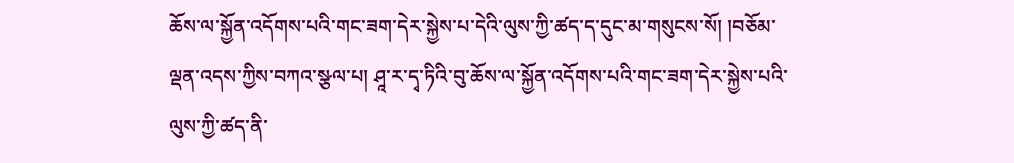ཆོས་ལ་སྐྱོན་འདོགས་པའི་གང་ཟག་དེར་སྐྱེས་པ་དེའི་ལུས་ཀྱི་ཚད་ད་དུང་མ་གསུངས་སོ། །བཅོམ་ལྡན་འདས་ཀྱིས་བཀའ་སྩལ་པ། ཤཱ་ར་དྭ་ཏིའི་བུ་ཆོས་ལ་སྐྱོན་འདོགས་པའི་གང་ཟག་དེར་སྐྱེས་པའི་ལུས་ཀྱི་ཚད་ནི་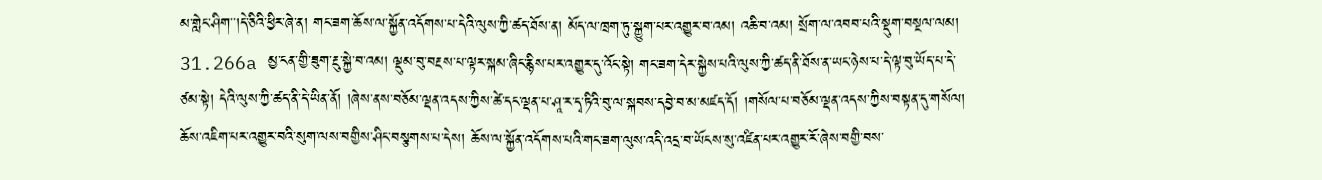མ་གླེང་ཤིག་་།དེ་ཅིའི་ཕྱིར་ཞེ་ན། གང་ཟག་ཆོས་ལ་སྐྱོན་འདོགས་པ་དེའི་ལུས་ཀྱི་ཚད་ཐོས་ན། མོད་ལ་ཁྲག་ཏུ་སྐྱུག་པར་འགྱུར་བ་འམ། འཆི་བ་འམ། སྲོག་ལ་འབབ་པའི་སྡུག་བསྔལ་ལམ། 31.266a མྱ་ངན་གྱི་ཟུག་རྔུ་སྐྱེ་བ་འམ། ལྡུམ་བུ་བརྔས་པ་ལྟར་སྐམ་ཞིང་རྙིས་པར་འགྱུར་དུ་འོང་སྟེ། གང་ཟག་དེར་སྐྱེས་པའི་ལུས་ཀྱི་ཚད་ནི་ཐོས་ན་ཡང་ཉེས་པ་དེ་ལྟ་བུ་ཡོད་པ་དེ་ཙམ་སྟེ། དེའི་ལུས་ཀྱི་ཚད་ནི་དེ་ཡིན་ནོ། །ཞེས་ནས་བཅོམ་ལྡན་འདས་ཀྱིས་ཚེ་དང་ལྡན་པ་ཤཱ་ར་དྭ་ཏིའི་བུ་ལ་སྐབས་དབྱེ་བ་མ་མཛད་དོ། །གསོལ་པ་བཅོམ་ལྡན་འདས་ཀྱིས་བསྟན་དུ་གསོལ། ཆོས་འཇིག་པར་འགྱུར་བའི་སུག་ལས་བགྱིས་ཤིང་བསྩགས་པ་དེས། ཆོས་ལ་སྐྱོན་འདོགས་པའི་གང་ཟག་ལུས་འདི་འདྲ་བ་ཡོངས་སུ་འཛིན་པར་འགྱུར་རོ་ཞེས་བགྱི་བས་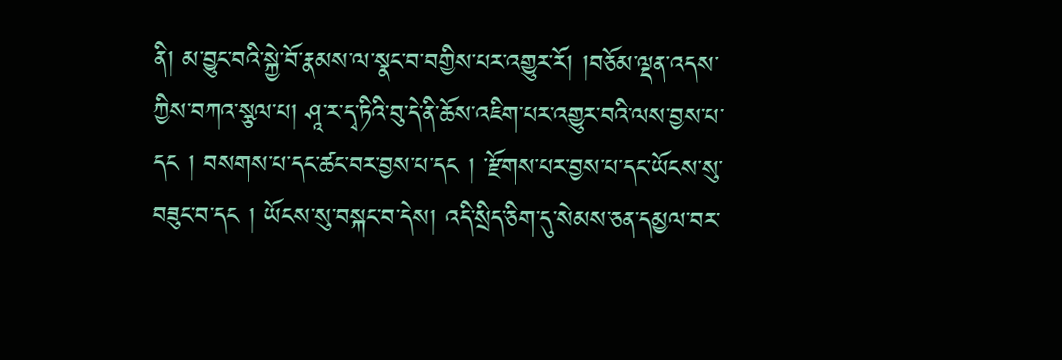ནི། མ་བྱུང་བའི་སྐྱེ་བོ་རྣམས་ལ་སྣང་བ་བགྱིས་པར་འགྱུར་རོ། །བཅོམ་ལྡན་འདས་ཀྱིས་བཀའ་སྩལ་པ། ཤཱ་ར་དྭ་ཏིའི་བུ་དེ་ནི་ཆོས་འཇིག་པར་འགྱུར་བའི་ལས་བྱས་པ་དང ། བསགས་པ་དང་ཚང་བར་བྱས་པ་དང ། ་རྫོགས་པར་བྱས་པ་དང་ཡོངས་སུ་བཟུང་བ་དང ། ཡོངས་སུ་བསྐང་བ་དེས། འདི་སྲིད་ཅིག་དུ་སེམས་ཅན་དམྱལ་བར་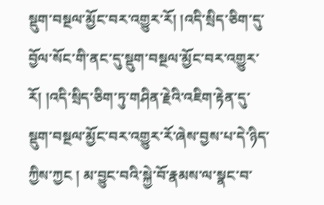སྡུག་བསྔལ་མྱོང་བར་འགྱུར་རོ། །འདི་སྲིད་ཅིག་དུ་བྱོལ་སོང་གི་ནང་དུ་སྡུག་བསྔལ་མྱོང་བར་འགྱུར་རོ། །འདི་སྲིད་ཅིག་ཏུ་གཤིན་རྗེའི་འཇིག་རྟེན་དུ་སྡུག་བསྔལ་མྱོང་བར་འགྱུར་རོ་ཞེས་བྱས་པ་དེ་ཉིད་ཀྱིས་ཀྱང ། མ་བྱུང་བའི་སྐྱེ་བོ་རྣམས་ལ་སྣང་བ་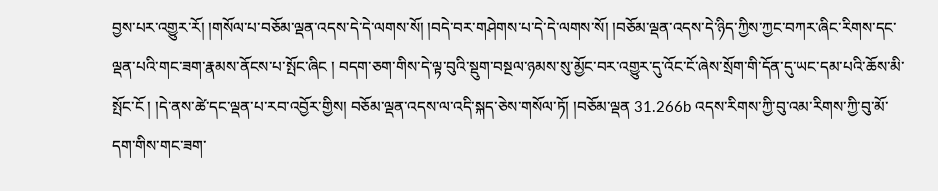བྱས་པར་འགྱུར་རོ། །གསོལ་པ་བཅོམ་ལྡན་འདས་དེ་དེ་ལགས་སོ། །བདེ་བར་གཤེགས་པ་དེ་དེ་ལགས་སོ། །བཅོམ་ལྡན་འདས་དེ་ཉིད་ཀྱིས་ཀྱང་བཀར་ཞིང་རིགས་དང་ལྡན་པའི་གང་ཟག་རྣམས་ནོངས་པ་སྤོང་ཞིང ། བདག་ཅག་གིས་དེ་ལྟ་བུའི་སྡུག་བསྔལ་ཉམས་སུ་མྱོང་བར་འགྱུར་དུ་འོང་ངོ་ཞེས་སྲོག་གི་དོན་དུ་ཡང་དམ་པའི་ཆོས་མི་སྤོང་ངོ ། །དེ་ནས་ཚེ་དང་ལྡན་པ་རབ་འབྱོར་གྱིས། བཅོམ་ལྡན་འདས་ལ་འདི་སྐད་ཅེས་གསོལ་ཏོ། །བཅོམ་ལྡན 31.266b འདས་རིགས་ཀྱི་བུ་འམ་རིགས་ཀྱི་བུ་མོ་དག་གིས་གང་ཟག་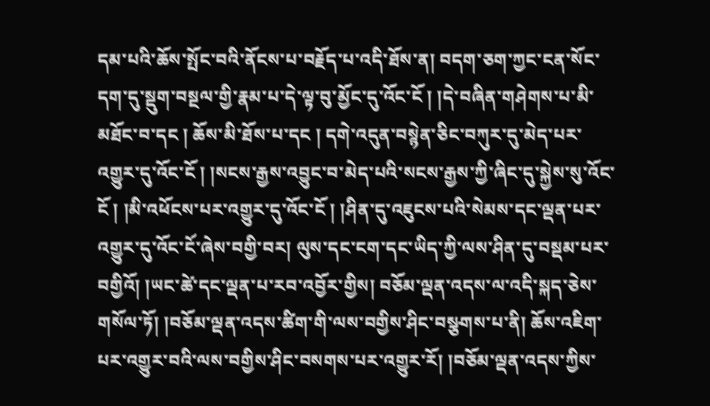དམ་པའི་ཆོས་སྤོང་བའི་ནོངས་པ་བརྗོད་པ་འདི་ཐོས་ན། བདག་ཅག་ཀྱང་ངན་སོང་དག་དུ་སྡུག་བསྔལ་གྱི་རྣམ་པ་དེ་ལྟ་བུ་མྱོང་དུ་འོང་ངོ ། །དེ་བཞིན་གཤེགས་པ་མི་མཐོང་བ་དང ། ཆོས་མི་ཐོས་པ་དང ། དགེ་འདུན་བསྙེན་ཅིང་བཀུར་དུ་མེད་པར་འགྱུར་དུ་འོང་ངོ ། །སངས་རྒྱས་འབྱུང་བ་མེད་པའི་སངས་རྒྱས་ཀྱི་ཞིང་དུ་སྐྱེས་སུ་འོང་ངོ ། །མི་འཕོངས་པར་འགྱུར་དུ་འོང་ངོ ། །ཤིན་དུ་འཇུངས་པའི་སེམས་དང་ལྡན་པར་འགྱུར་དུ་འོང་ངོ་ཞེས་བགྱི་བར། ལུས་དང་ངག་དང་ཡིད་ཀྱི་ལས་ཤིན་དུ་བསྡམ་པར་བགྱིའོ། །ཡང་ཚེ་དང་ལྡན་པ་རབ་འབྱོར་གྱིས། བཅོམ་ལྡན་འདས་ལ་འདི་སྐད་ཅེས་གསོལ་ཏོ། །བཅོམ་ལྡན་འདས་ཚིག་གི་ལས་བགྱིས་ཤིང་བསྩགས་པ་ནི། ཆོས་འཇིག་པར་འགྱུར་བའི་ལས་བགྱིས་ཤིང་བསགས་པར་འགྱུར་རོ། །བཅོམ་ལྡན་འདས་ཀྱིས་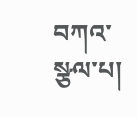བཀའ་སྩལ་པ།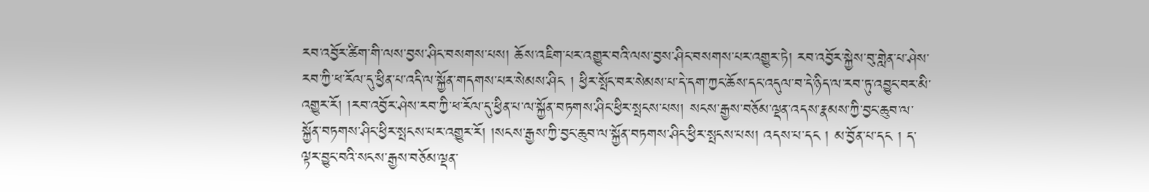རབ་འབྱོར་ཚིག་གི་ལས་བྱས་ཤིང་བསགས་པས། ཆོས་འཇིག་པར་འགྱུར་བའི་ལས་བྱས་ཤིང་བསགས་པར་འགྱུར་ཏེ། རབ་འབྱོར་སྐྱེས་བུ་གླེན་པ་ཤེས་རབ་ཀྱི་ཕ་རོལ་དུ་ཕྱིན་པ་འདི་ལ་སྐྱོན་གདགས་པར་སེམས་ཤིང ། ཕྱིར་སྤོང་བར་སེམས་པ་དེ་དག་ཀྱང་ཆོས་དང་འདུལ་བ་དེ་ཉིད་ལ་རབ་ཏུ་འབྱུང་བར་མི་འགྱུར་རོ། །རབ་འབྱོར་ཤེས་རབ་ཀྱི་ཕ་རོལ་དུ་ཕྱིན་པ་ལ་སྐྱོན་བཏགས་ཤིང་ཕྱིར་སྤངས་པས། སངས་རྒྱས་བཅོམ་ལྡན་འདས་རྣམས་ཀྱི་བྱང་ཆུབ་ལ་སྐྱོན་བཏགས་ཤིང་ཕྱིར་སྤངས་པར་འགྱུར་རོ། །སངས་རྒྱས་ཀྱི་བྱང་ཆུབ་ལ་སྐྱོན་བཏགས་ཤིང་ཕྱིར་སྤངས་པས། འདས་པ་དང ། མ་བྱོན་པ་དང ། ད་ལྟར་བྱུང་བའི་སངས་རྒྱས་བཅོམ་ལྡན་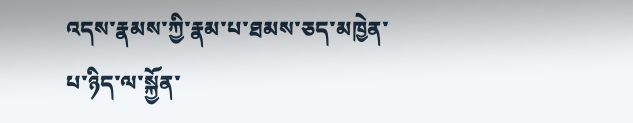འདས་རྣམས་ཀྱི་རྣམ་པ་ཐམས་ཅད་མཁྱེན་པ་ཉིད་ལ་སྐྱོན་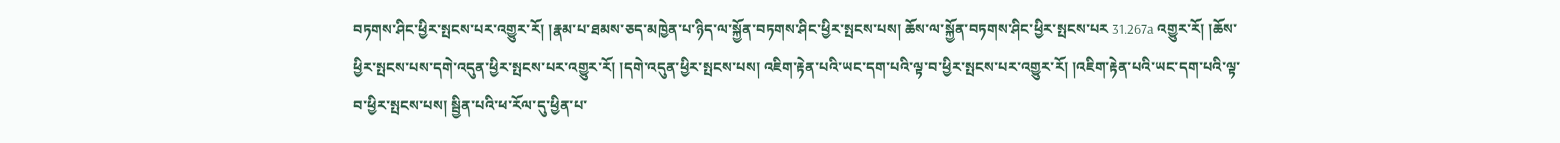བཏགས་ཤིང་ཕྱིར་སྤངས་པར་འགྱུར་རོ། །རྣམ་པ་ཐམས་ཅད་མཁྱེན་པ་ཉིད་ལ་སྐྱོན་བཏགས་ཤིང་ཕྱིར་སྤངས་པས། ཆོས་ལ་སྐྱོན་བཏགས་ཤིང་ཕྱིར་སྤངས་པར 31.267a འགྱུར་རོ། །ཆོས་ཕྱིར་སྤངས་པས་དགེ་འདུན་ཕྱིར་སྤངས་པར་འགྱུར་རོ། །དགེ་འདུན་ཕྱིར་སྤངས་པས། འཇིག་རྟེན་པའི་ཡང་དག་པའི་ལྟ་བ་ཕྱིར་སྤངས་པར་འགྱུར་རོ། །འཇིག་རྟེན་པའི་ཡང་དག་པའི་ལྟ་བ་ཕྱིར་སྤངས་པས། སྦྱིན་པའི་ཕ་རོལ་དུ་ཕྱིན་པ་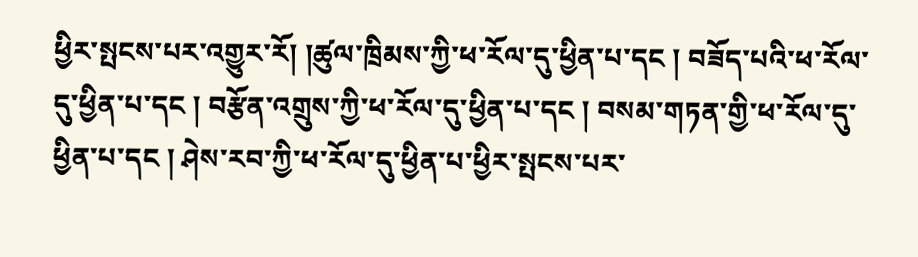ཕྱིར་སྤངས་པར་འགྱུར་རོ། །ཚུལ་ཁྲིམས་ཀྱི་ཕ་རོལ་དུ་ཕྱིན་པ་དང ། བཟོད་པའི་ཕ་རོལ་དུ་ཕྱིན་པ་དང ། བརྩོན་འགྲུས་ཀྱི་ཕ་རོལ་དུ་ཕྱིན་པ་དང ། བསམ་གཏན་གྱི་ཕ་རོལ་དུ་ཕྱིན་པ་དང ། ཤེས་རབ་ཀྱི་ཕ་རོལ་དུ་ཕྱིན་པ་ཕྱིར་སྤངས་པར་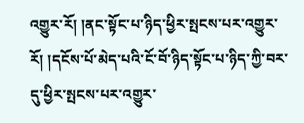འགྱུར་རོ། །ནང་སྟོང་པ་ཉིད་ཕྱིར་སྤངས་པར་འགྱུར་རོ། །དངོས་པོ་མེད་པའི་ངོ་བོ་ཉིད་སྟོང་པ་ཉིད་ཀྱི་བར་དུ་ཕྱིར་སྤངས་པར་འགྱུར་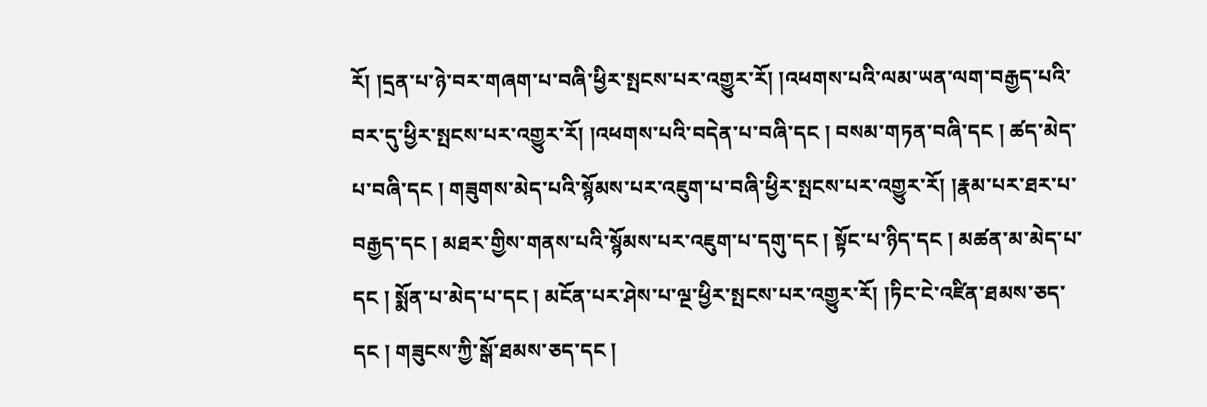རོ། །དྲན་པ་ཉེ་བར་གཞག་པ་བཞི་ཕྱིར་སྤངས་པར་འགྱུར་རོ། །འཕགས་པའི་ལམ་ཡན་ལག་བརྒྱད་པའི་བར་དུ་ཕྱིར་སྤངས་པར་འགྱུར་རོ། །འཕགས་པའི་བདེན་པ་བཞི་དང ། བསམ་གཏན་བཞི་དང ། ཚད་མེད་པ་བཞི་དང ། གཟུགས་མེད་པའི་སྙོམས་པར་འཇུག་པ་བཞི་ཕྱིར་སྤངས་པར་འགྱུར་རོ། །རྣམ་པར་ཐར་པ་བརྒྱད་དང ། མཐར་གྱིས་གནས་པའི་སྙོམས་པར་འཇུག་པ་དགུ་དང ། སྟོང་པ་ཉིད་དང ། མཚན་མ་མེད་པ་དང ། སྨོན་པ་མེད་པ་དང ། མངོན་པར་ཤེས་པ་ལྔ་ཕྱིར་སྤངས་པར་འགྱུར་རོ། །ཏིང་ངེ་འཛིན་ཐམས་ཅད་དང ། གཟུངས་ཀྱི་སྒོ་ཐམས་ཅད་དང །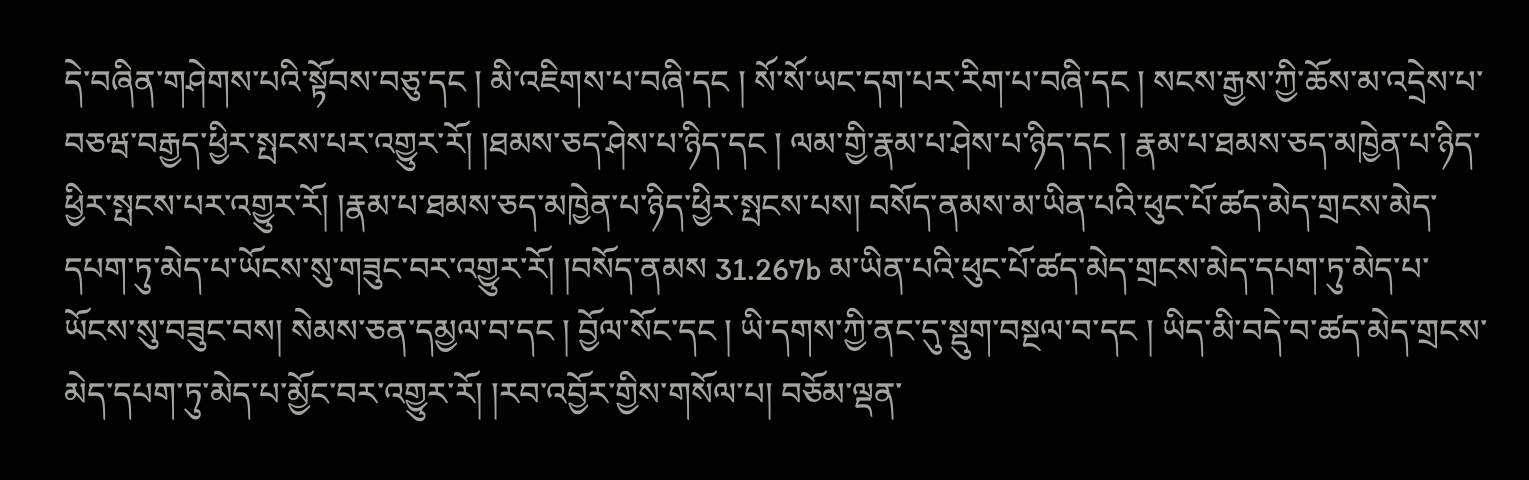དེ་བཞིན་གཤེགས་པའི་སྟོབས་བཅུ་དང ། མི་འཇིགས་པ་བཞི་དང ། སོ་སོ་ཡང་དག་པར་རིག་པ་བཞི་དང ། སངས་རྒྱས་ཀྱི་ཆོས་མ་འདྲེས་པ་བཅཝ་བརྒྱད་ཕྱིར་སྤངས་པར་འགྱུར་རོ། །ཐམས་ཅད་ཤེས་པ་ཉིད་དང ། ལམ་གྱི་རྣམ་པ་ཤེས་པ་ཉིད་དང ། རྣམ་པ་ཐམས་ཅད་མཁྱེན་པ་ཉིད་ཕྱིར་སྤངས་པར་འགྱུར་རོ། །རྣམ་པ་ཐམས་ཅད་མཁྱེན་པ་ཉིད་ཕྱིར་སྤངས་པས། བསོད་ནམས་མ་ཡིན་པའི་ཕུང་པོ་ཚད་མེད་གྲངས་མེད་དཔག་ཏུ་མེད་པ་ཡོངས་སུ་གཟུང་བར་འགྱུར་རོ། །བསོད་ནམས 31.267b མ་ཡིན་པའི་ཕུང་པོ་ཚད་མེད་གྲངས་མེད་དཔག་ཏུ་མེད་པ་ཡོངས་སུ་བཟུང་བས། སེམས་ཅན་དམྱལ་བ་དང ། བྱོལ་སོང་དང ། ཡི་དགས་ཀྱི་ནང་དུ་སྡུག་བསྔལ་བ་དང ། ཡིད་མི་བདེ་བ་ཚད་མེད་གྲངས་མེད་དཔག་ཏུ་མེད་པ་མྱོང་བར་འགྱུར་རོ། །རབ་འབྱོར་གྱིས་གསོལ་པ། བཅོམ་ལྡན་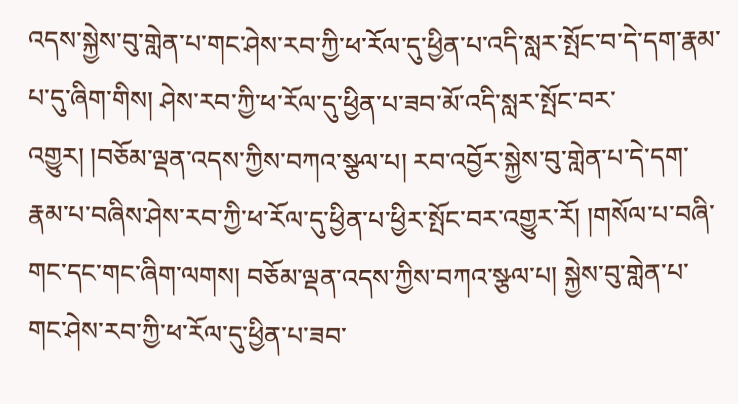འདས་སྐྱེས་བུ་གླེན་པ་གང་ཤེས་རབ་ཀྱི་ཕ་རོལ་དུ་ཕྱིན་པ་འདི་སླར་སྤོང་བ་དེ་དག་རྣམ་པ་དུ་ཞིག་གིས། ཤེས་རབ་ཀྱི་ཕ་རོལ་དུ་ཕྱིན་པ་ཟབ་མོ་འདི་སླར་སྤོང་བར་འགྱུར། །བཅོམ་ལྡན་འདས་ཀྱིས་བཀའ་སྩལ་པ། རབ་འབྱོར་སྐྱེས་བུ་གླེན་པ་དེ་དག་རྣམ་པ་བཞིས་ཤེས་རབ་ཀྱི་ཕ་རོལ་དུ་ཕྱིན་པ་ཕྱིར་སྤོང་བར་འགྱུར་རོ། །གསོལ་པ་བཞི་གང་དང་གང་ཞིག་ལགས། བཅོམ་ལྡན་འདས་ཀྱིས་བཀའ་སྩལ་པ། སྐྱེས་བུ་གླེན་པ་གང་ཤེས་རབ་ཀྱི་ཕ་རོལ་དུ་ཕྱིན་པ་ཟབ་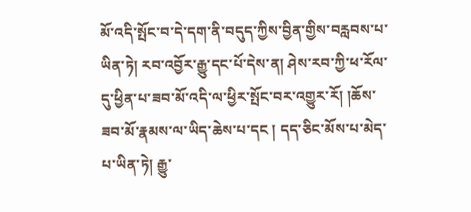མོ་འདི་སྤོང་བ་དེ་དག་ནི་བདུད་ཀྱིས་བྱིན་གྱིས་བརླབས་པ་ཡིན་ཏེ། རབ་འབྱོར་རྒྱུ་དང་པོ་དེས་ན། ཤེས་རབ་ཀྱི་ཕ་རོལ་དུ་ཕྱིན་པ་ཟབ་མོ་འདི་ལ་ཕྱིར་སྤོང་བར་འགྱུར་རོ། །ཆོས་ཟབ་མོ་རྣམས་ལ་ཡིད་ཆེས་པ་དང ། དད་ཅིང་མོས་པ་མེད་པ་ཡིན་ཏེ། རྒྱུ་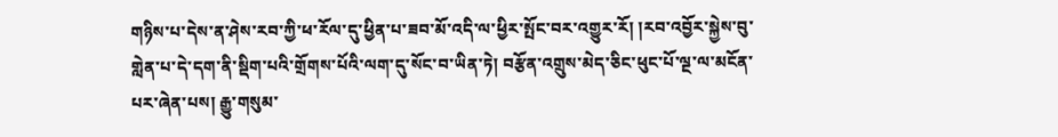གཉིས་པ་དེས་ན་ཤེས་རབ་ཀྱི་ཕ་རོལ་དུ་ཕྱིན་པ་ཟབ་མོ་འདི་ལ་ཕྱིར་སྤོང་བར་འགྱུར་རོ། །རབ་འབྱོར་སྐྱེས་བུ་གླེན་པ་དེ་དག་ནི་སྡིག་པའི་གྲོགས་པོའི་ལག་དུ་སོང་བ་ཡིན་ཏེ། བརྩོན་འགྲུས་མེད་ཅིང་ཕུང་པོ་ལྔ་ལ་མངོན་པར་ཞེན་པས། རྒྱུ་གསུམ་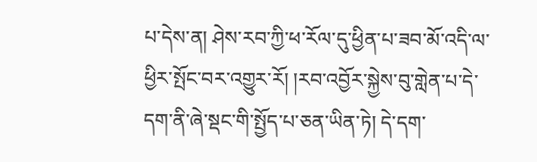པ་དེས་ན། ཤེས་རབ་ཀྱི་ཕ་རོལ་དུ་ཕྱིན་པ་ཟབ་མོ་འདི་ལ་ཕྱིར་སྤོང་བར་འགྱུར་རོ། །རབ་འབྱོར་སྐྱེས་བུ་གླེན་པ་དེ་དག་ནི་ཞེ་སྡང་གི་སྤྱོད་པ་ཅན་ཡིན་ཏེ། དེ་དག་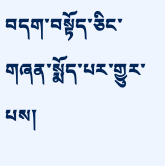བདག་བསྟོད་ཅིང་གཞན་སྨོད་པར་གྱུར་པས།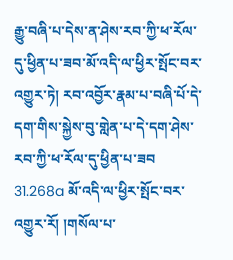རྒྱུ་བཞི་པ་དེས་ན་ཤེས་རབ་ཀྱི་ཕ་རོལ་དུ་ཕྱིན་པ་ཟབ་མོ་འདི་ལ་ཕྱིར་སྤོང་བར་འགྱུར་ཏེ། རབ་འབྱོར་རྣམ་པ་བཞི་པོ་དེ་དག་གིས་སྐྱེས་བུ་གླེན་པ་དེ་དག་ཤེས་རབ་ཀྱི་ཕ་རོལ་དུ་ཕྱིན་པ་ཟབ 31.268a མོ་འདི་ལ་ཕྱིར་སྤོང་བར་འགྱུར་རོ། །གསོལ་པ་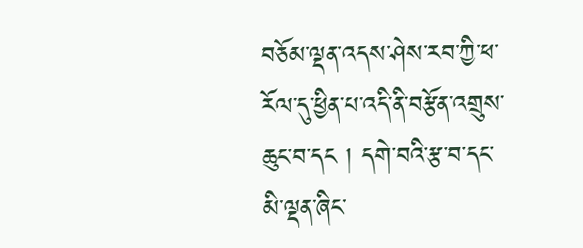བཅོམ་ལྡན་འདས་ཤེས་རབ་ཀྱི་ཕ་རོལ་དུ་ཕྱིན་པ་འདི་ནི་བརྩོན་འགྲུས་ཆུང་བ་དང ། དགེ་བའི་རྩ་བ་དང་མི་ལྡན་ཞིང་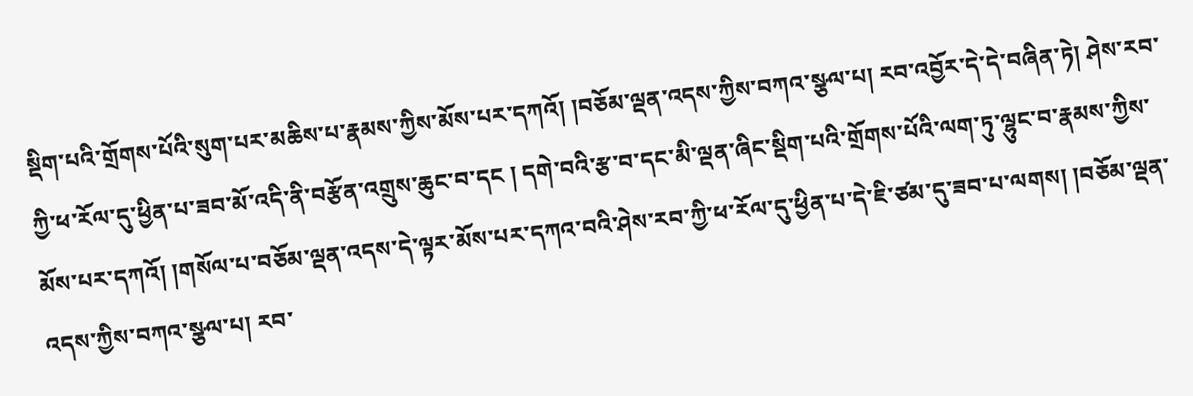སྡིག་པའི་གྲོགས་པོའི་སུག་པར་མཆིས་པ་རྣམས་ཀྱིས་མོས་པར་དཀའོ། །བཅོམ་ལྡན་འདས་ཀྱིས་བཀའ་སྩལ་པ། རབ་འབྱོར་དེ་དེ་བཞིན་ཏེ། ཤེས་རབ་ཀྱི་ཕ་རོལ་དུ་ཕྱིན་པ་ཟབ་མོ་འདི་ནི་བརྩོན་འགྲུས་ཆུང་བ་དང ། དགེ་བའི་རྩ་བ་དང་མི་ལྡན་ཞིང་སྡིག་པའི་གྲོགས་པོའི་ལག་ཏུ་ལྷུང་བ་རྣམས་ཀྱིས་མོས་པར་དཀའོ། །གསོལ་པ་བཅོམ་ལྡན་འདས་དེ་ལྟར་མོས་པར་དཀའ་བའི་ཤེས་རབ་ཀྱི་ཕ་རོལ་དུ་ཕྱིན་པ་དེ་ཇི་ཙམ་དུ་ཟབ་པ་ལགས། །བཅོམ་ལྡན་འདས་ཀྱིས་བཀའ་སྩལ་པ། རབ་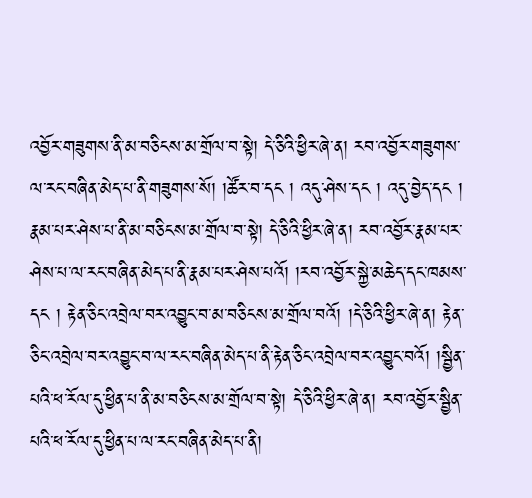འབྱོར་གཟུགས་ནི་མ་བཅིངས་མ་གྲོལ་བ་སྟེ། དེ་ཅིའི་ཕྱིར་ཞེ་ན། རབ་འབྱོར་གཟུགས་ལ་རང་བཞིན་མེད་པ་ནི་གཟུགས་སོ། །ཚོར་བ་དང ། འདུ་ཤེས་དང ། འདུ་བྱེད་དང ། རྣམ་པར་ཤེས་པ་ནི་མ་བཅིངས་མ་གྲོལ་བ་སྟེ། དེ་ཅིའི་ཕྱིར་ཞེ་ན། རབ་འབྱོར་རྣམ་པར་ཤེས་པ་ལ་རང་བཞིན་མེད་པ་ནི་རྣམ་པར་ཤེས་པའོ། །རབ་འབྱོར་སྐྱེ་མཆེད་དང་ཁམས་དང ། རྟེན་ཅིང་འབྲེལ་བར་འབྱུང་བ་མ་བཅིངས་མ་གྲོལ་བའོ། །དེ་ཅིའི་ཕྱིར་ཞེ་ན། རྟེན་ཅིང་འབྲེལ་བར་འབྱུང་བ་ལ་རང་བཞིན་མེད་པ་ནི་རྟེན་ཅིང་འབྲེལ་བར་འབྱུང་བའོ། །སྦྱིན་པའི་ཕ་རོལ་དུ་ཕྱིན་པ་ནི་མ་བཅིངས་མ་གྲོལ་བ་སྟེ། དེ་ཅིའི་ཕྱིར་ཞེ་ན། རབ་འབྱོར་སྦྱིན་པའི་ཕ་རོལ་དུ་ཕྱིན་པ་ལ་རང་བཞིན་མེད་པ་ནི།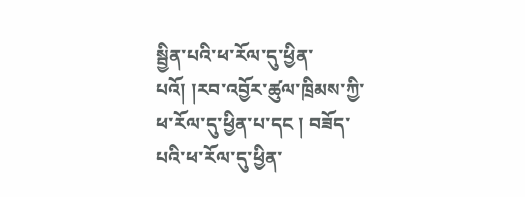སྦྱིན་པའི་ཕ་རོལ་དུ་ཕྱིན་པའོ། །རབ་འབྱོར་ཚུལ་ཁྲིམས་ཀྱི་ཕ་རོལ་དུ་ཕྱིན་པ་དང ། བཟོད་པའི་ཕ་རོལ་དུ་ཕྱིན་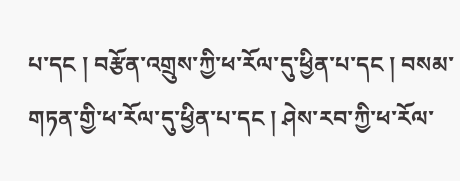པ་དང ། བརྩོན་འགྲུས་ཀྱི་ཕ་རོལ་དུ་ཕྱིན་པ་དང ། བསམ་གཏན་གྱི་ཕ་རོལ་དུ་ཕྱིན་པ་དང ། ཤེས་རབ་ཀྱི་ཕ་རོལ་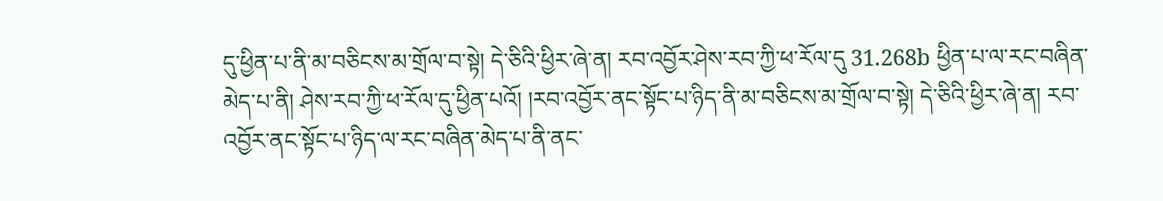དུ་ཕྱིན་པ་ནི་མ་བཅིངས་མ་གྲོལ་བ་སྟེ། དེ་ཅིའི་ཕྱིར་ཞེ་ན། རབ་འབྱོར་ཤེས་རབ་ཀྱི་ཕ་རོལ་དུ 31.268b ཕྱིན་པ་ལ་རང་བཞིན་མེད་པ་ནི། ཤེས་རབ་ཀྱི་ཕ་རོལ་དུ་ཕྱིན་པའོ། །རབ་འབྱོར་ནང་སྟོང་པ་ཉིད་ནི་མ་བཅིངས་མ་གྲོལ་བ་སྟེ། དེ་ཅིའི་ཕྱིར་ཞེ་ན། རབ་འབྱོར་ནང་སྟོང་པ་ཉིད་ལ་རང་བཞིན་མེད་པ་ནི་ནང་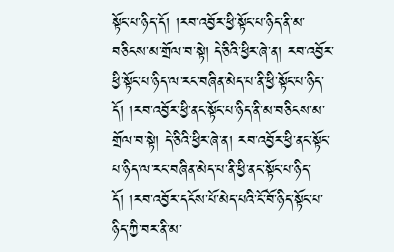སྟོང་པ་ཉིད་དོ། །རབ་འབྱོར་ཕྱི་སྟོང་པ་ཉིད་ནི་མ་བཅིངས་མ་གྲོལ་བ་སྟེ། དེ་ཅིའི་ཕྱིར་ཞེ་ན། རབ་འབྱོར་ཕྱི་སྟོང་པ་ཉིད་ལ་རང་བཞིན་མེད་པ་ནི་ཕྱི་སྟོང་པ་ཉིད་དོ། །རབ་འབྱོར་ཕྱི་ནང་སྟོང་པ་ཉིད་ནི་མ་བཅིངས་མ་གྲོལ་བ་སྟེ། དེ་ཅིའི་ཕྱིར་ཞེ་ན། རབ་འབྱོར་ཕྱི་ནང་སྟོང་པ་ཉིད་ལ་རང་བཞིན་མེད་པ་ནི་ཕྱི་ནང་སྟོང་པ་ཉིད་དོ། །རབ་འབྱོར་དངོས་པོ་མེད་པའི་ངོ་བོ་ཉིད་སྟོང་པ་ཉིད་ཀྱི་བར་ནི་མ་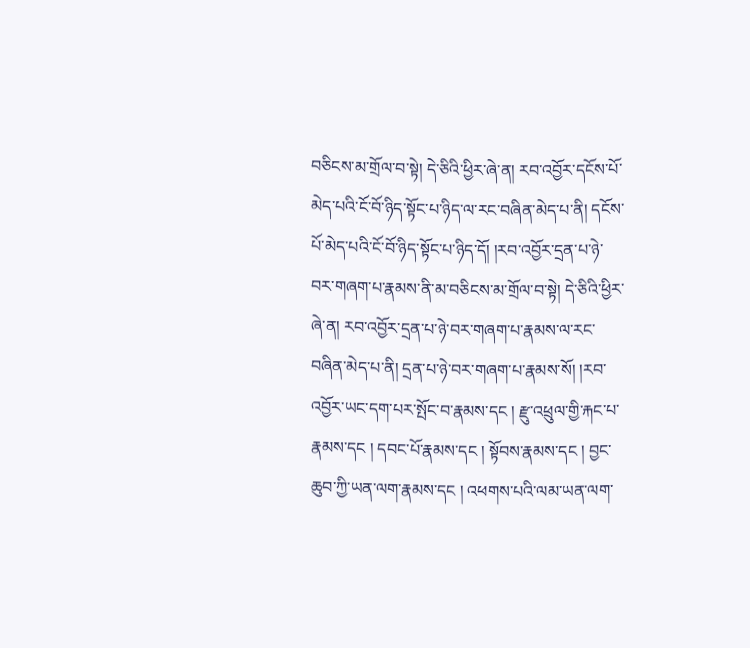བཅིངས་མ་གྲོལ་བ་སྟེ། དེ་ཅིའི་ཕྱིར་ཞེ་ན། རབ་འབྱོར་དངོས་པོ་མེད་པའི་ངོ་བོ་ཉིད་སྟོང་པ་ཉིད་ལ་རང་བཞིན་མེད་པ་ནི། དངོས་པོ་མེད་པའི་ངོ་བོ་ཉིད་སྟོང་པ་ཉིད་དོ། །རབ་འབྱོར་དྲན་པ་ཉེ་བར་གཞག་པ་རྣམས་ནི་མ་བཅིངས་མ་གྲོལ་བ་སྟེ། དེ་ཅིའི་ཕྱིར་ཞེ་ན། རབ་འབྱོར་དྲན་པ་ཉེ་བར་གཞག་པ་རྣམས་ལ་རང་བཞིན་མེད་པ་ནི། དྲན་པ་ཉེ་བར་གཞག་པ་རྣམས་སོ། །རབ་འབྱོར་ཡང་དག་པར་སྤོང་བ་རྣམས་དང ། རྫུ་འཕྲུལ་གྱི་རྐང་པ་རྣམས་དང ། དབང་པོ་རྣམས་དང ། སྟོབས་རྣམས་དང ། བྱང་ཆུབ་ཀྱི་ཡན་ལག་རྣམས་དང ། འཕགས་པའི་ལམ་ཡན་ལག་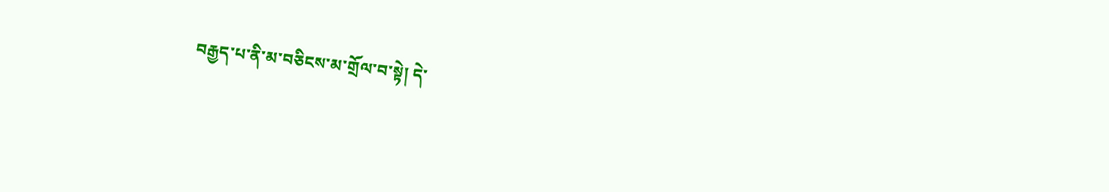བརྒྱད་པ་ནི་མ་བཅིངས་མ་གྲོལ་བ་སྟེ། དེ་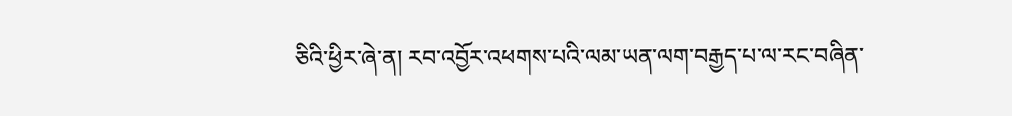ཅིའི་ཕྱིར་ཞེ་ན། རབ་འབྱོར་འཕགས་པའི་ལམ་ཡན་ལག་བརྒྱད་པ་ལ་རང་བཞིན་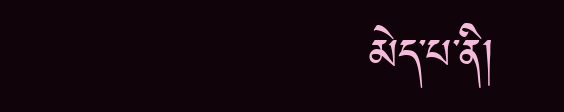མེད་པ་ནི།